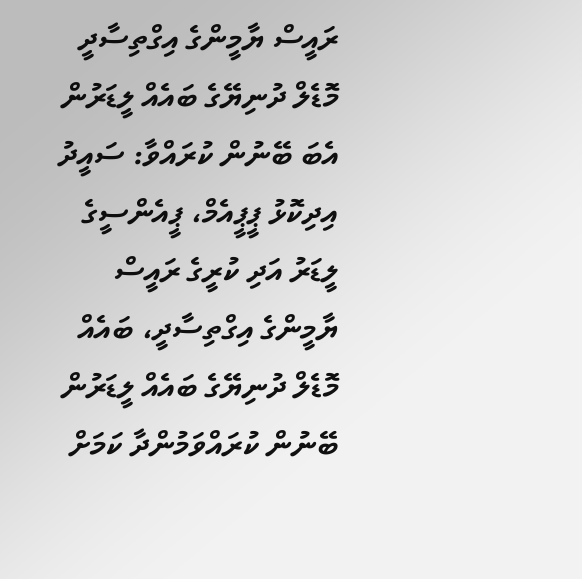ރައީސް ޔާމީންގެ އިގްތިސާދީ މޮޑެލް ދުނިޔޭގެ ބައެއް ލީޑަރުން އެބަ ބޭނުން ކުރައްވާ: ސައީދު
އިދިކޮޅު ޕީޕީއެމް، ޕީއެންސީގެ ލީޑަރު އަދި ކުރީގެ ރައީސް ޔާމީންގެ އިގްތިސާދީ، ބައެއް މޮޑެލް ދުނިޔޭގެ ބައެއް ލީޑަރުން ބޭނުން ކުރައްވަމުންދާ ކަމަށް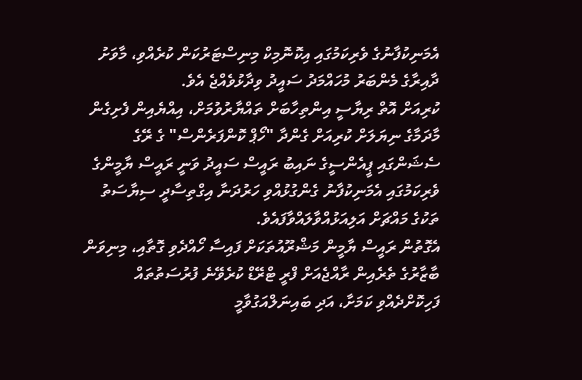އެމަނިކުފާނުގެ ވެރިކަމުގައި އިކޮނޮމިކް މިނިސްޓަރުކަން ކުރެއްވި، މާވަށު ދާއިރާގެ މެންބަރު މުހައްމަދު ސައީދު ވިދާޅުވެއްޖެ އެވެ.
ކުރިއަށް އޮތް ރިޔާސީ އިންތިހާބަށް ތައްޔާރުވުމަށް، އިއްޔެއިން ފެށިގެން މާދަމާގެ ނިޔަލަށް ކުރިއަށް ގެންދާ "ހޯޕް ކޮންފަރެންސް" ގެ ރޭގެ ސެޝަންގައި ޕީއެންސީގެ ނައިބު ރައީސް ސައީދު ވަނީ ރައީސް ޔާމީންގެ ވެރިކަމުގައި އެމަނިކުފާނު ގެންގުޅުއްވި ހަރުދަނާ އިގްތިސާދީ ސިޔާސަތު ތަކުގެ މައްޗަށް އަލިއަޅުއްވާލައްވާފައެވެ.
އެގޮތުން ރައީސް ޔާމީން މަޝްރޫއުތަކަށް ފައިސާ ހޯއްދެވި ގޮތާއި، މިނިވަން ބާޒާރުގެ ތެރެއިން ރާއްޖެއަށް ފްރީ ޓްރޭޑް ކުރެވޭނެ ފުރުސަތުތައް ފަހިކޮށްދެއްވި ކަމަށާ، އަދި ބައިނަލްއަގުވާމީ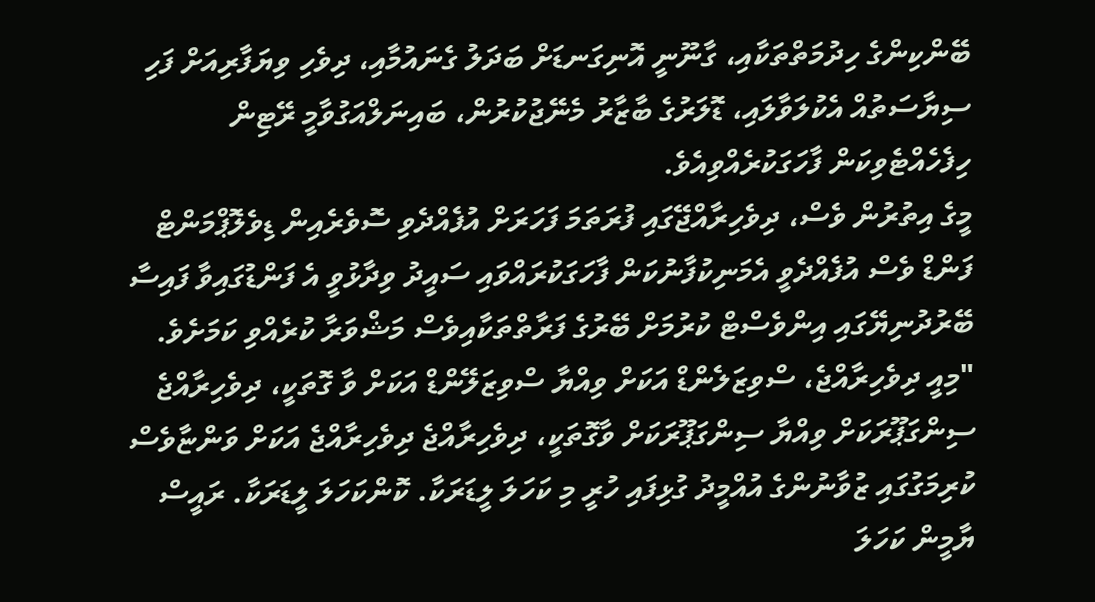ބޭންކިންގެ ހިދުމަތްތަކާއި، ގާނޫނީ އޮނިގަނޑަށް ބަދަލު ގެނައުމާއި، ދިވެހި ވިޔަފާރިއަށް ފަހި ސިޔާސަތުއް އެކުލަވާލައި، ޑޮލަރުގެ ބާޒާރު މެނޭޖުކުރުން، ބައިނަލްއަގުވާމީ ރޭޓިން ހިފެހެއްޓެވިކަން ފާހަގަކުރެއްވިއެވެ.
މީގެ އިތުރުން ވެސް، ދިވެހިރާއްޖޭގައި ފުރަތަމަ ފަހަރަށް އުފެއްދެވި ސޮވެރެއިން ޑިވެލޮޕްމަންޓް ފަންޑް ވެސް އުފެއްދެވީ އެމަނިކުފާނުކަން ފާހަގަކުރައްވައި ސައީދު ވިދާޅުވީ އެ ފަންޑުގައިވާ ފައިސާ ބޭރުދުނިޔޭގައި އިންވެސްޓް ކުރުމަށް ބޭރުގެ ފަރާތްތަކާއިވެސް މަޝްވަރާ ކުރެއްވި ކަމަށެވެ.
"މިއީ ދިވެހިރާއްޖެ، ސްވިޒަލެންޑް އަކަށް ވިއްޔާ ސްވިޒަލޭންޑް އަކަށް ވާ ގޮތަކީ، ދިވެހިރާއްޖެ ސިންގަޕޫރަކަށް ވިއްޔާ ސިންގަޕޫރަކަށް ވާގޮތަކީ، ދިވެހިރާއްޖެ ދިވެހިރާއްޖެ އަކަށް ވަންޏާވެސް ކުރިމަގުގައި ޒުވާނުންގެ އުއްމީދު ގުޅިފައި ހުރީ މި ކަހަލަ ލީޑަރަކާ. ކޮންކަހަލަ ލީޑަރަކާ. ރައީސް ޔާމީން ކަހަލަ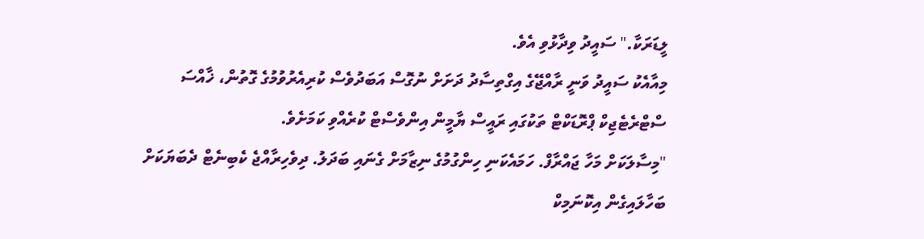ލީޑަރަކާ." ސައީދު ވިދާޅުވި އެވެ.
މިއާއެކު ސައީދު ވަނީ ރާއްޖޭގެ އިގްތިސާދު ދަށަށް ނުގޮސް އަބަދުވެސް ކުރިއެރުވުމުގެ ގޮތުން، ޚާއްސަ ސްޓްރެޓެޖިކް ޕްރޮޑަކްޓް ތަކުގައި ރައީސް ޔާމީން އިންވެސްޓް ކުރެއްވި ކަމަށެވެ.
"މިސާލަކަށް މަހާ ޖައްރާފް. ހަމައެކަނި ހިންގުމުގެ ނިޒާމަށް ގެނައި ބަދަލު. ދިވެހިރާއްޖެ ކެބިނެޓް ދެބަޔަކަށް ބަހާލައިގެން އިކޮނަމިކް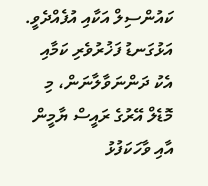ކައުންސިލް އަކާއި އުފެއްދެވީ. އަޅުގަނޑު ފަޚުރުވެރި ކަމާއި އެކު ދަންނަވާލާނަން، މި މޮޑެލް އޭރުގެ ރައީސް ޔާމީން އާއި ވާހަކަފުޅު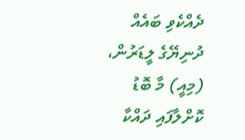ދެއްކެވި ބައެއް ދުނިޔޭގެ ލީޑަރުން، (މިއީ) މާ ބޮޑު ކޮށްލާފައި ދައްކާ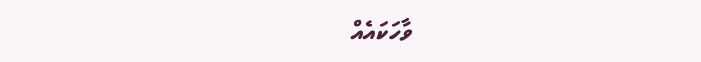ވާހަކައެއް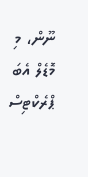ނޫން، މި މޮޑެލް އެބަ ޕްރެކްޓިސް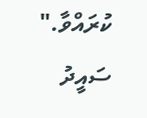ކުރައްވާ." ސައީދު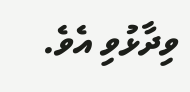ވިދާޅުވި އެވެ.